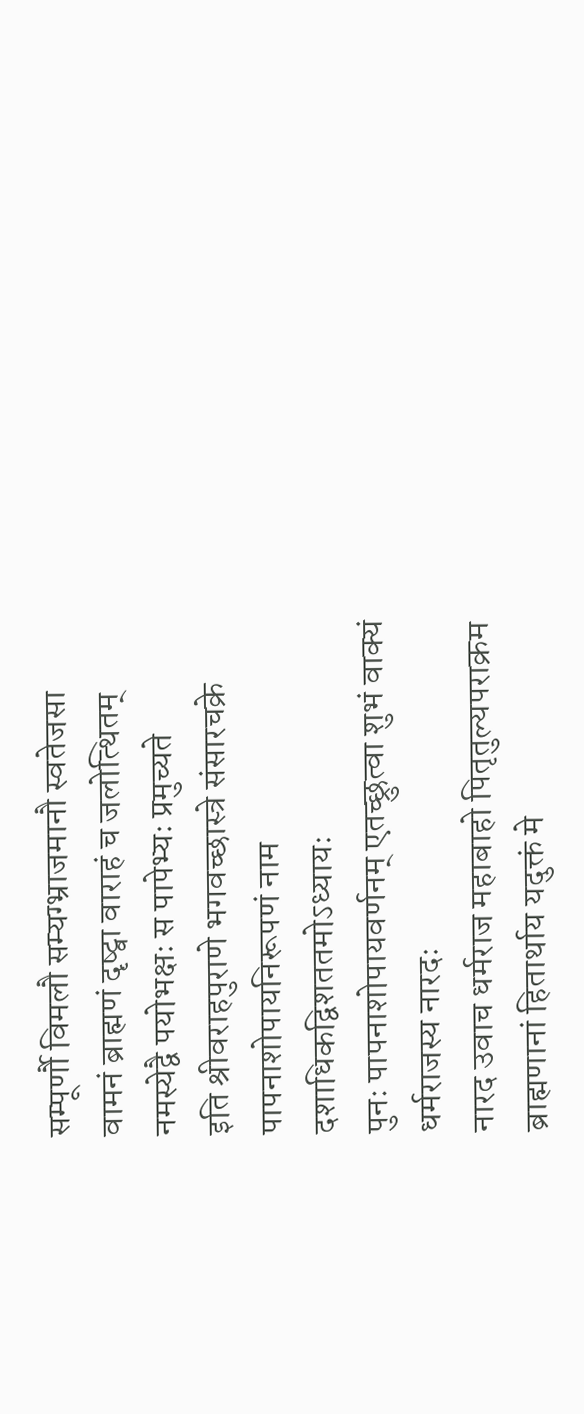सम्पूर्णौ विमलौ सम्यग्भ्राजमानौ स्वतेजसा
वामनं ब्राह्मणं दृष्ट्वा वाराहं च जलोत्थितम्
नमस्येद्वै पयोभक्षः स पापेभ्यः प्रमुच्यते
इति श्रीवराहपुराणे भगवच्छास्त्रे संसारचक्रे पापनाशोपायनिरूपणं नाम दशाधिकद्विशततमोऽध्यायः
पुनः पापनाशोपायवर्णनम् एतच्छ्रुत्वा शुभं वाक्यं धर्मराजस्य नारदः
नारद उवाच धर्मराज महाबाहो पितृतुल्यपराक्रम
ब्राह्मणानां हितार्थाय यदुक्तं मे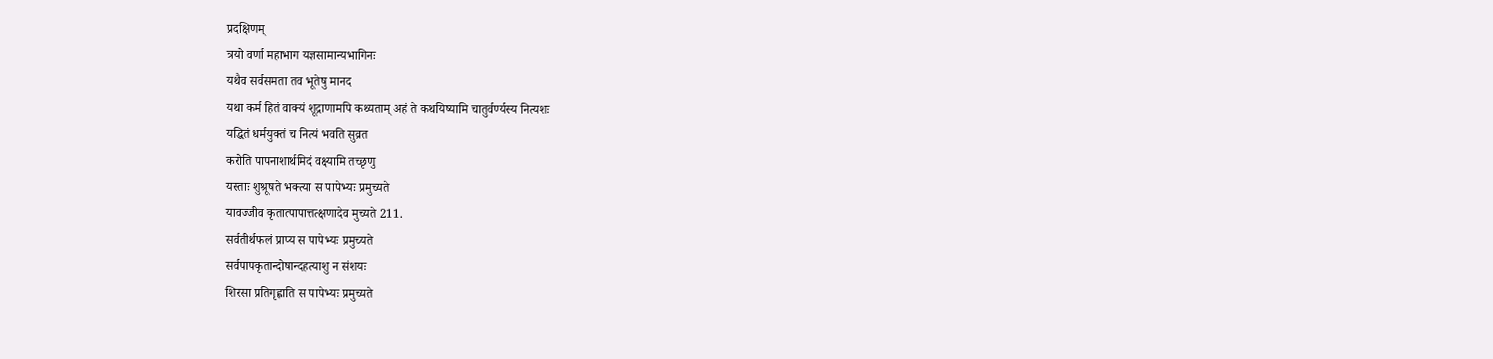प्रदक्षिणम्
त्रयो वर्णा महाभाग यज्ञसामान्यभागिनः
यथैव सर्वसमता तव भूतेषु मानद
यथा कर्म हितं वाक्यं शूद्राणामपि कथ्यताम् अहं ते कथयिष्यामि चातुर्वर्ण्यस्य नित्यशः
यद्धितं धर्मयुक्तं च नित्यं भवति सुव्रत
करोति पापनाशार्थमिदं वक्ष्यामि तच्छृणु
यस्ताः शुश्रूषते भक्त्या स पापेभ्यः प्रमुच्यते
यावज्जीव कृतात्पापात्तत्क्षणादेव मुच्यते 211.
सर्वतीर्थफलं प्राप्य स पापेभ्यः प्रमुच्यते
सर्वपापकृतान्दोषान्दहत्याशु न संशयः
शिरसा प्रतिगृह्णाति स पापेभ्यः प्रमुच्यते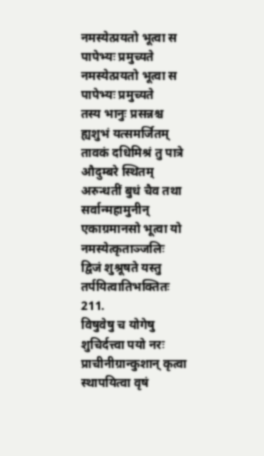नमस्येत्प्रयतो भूत्वा स पापेभ्यः प्रमुच्यते
नमस्येत्प्रयतो भूत्वा स पापेभ्यः प्रमुच्यते
तस्य भानुः प्रसन्नश्च ह्यशुभं यत्समर्जितम्
तावकं दधिमिश्रं तु पात्रे औदुम्बरे स्थितम्
अरुन्धतीं बुधं चैव तथा सर्वान्महामुनीन्
एकाग्रमानसो भूत्वा यो नमस्येत्कृताञ्जलिः
द्विजं शुश्रूषते यस्तु तर्पयित्वातिभक्तितः 211.
विषुवेषु च योगेषु शुचिर्दत्त्वा पयो नरः
प्राचीनीग्रान्कुशान् कृत्वा स्थापयित्वा वृषं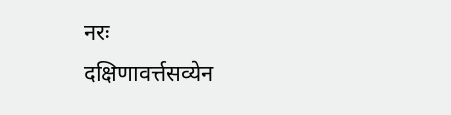नरः
दक्षिणावर्त्तसव्येन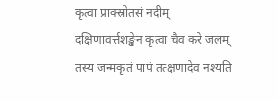कृत्वा प्राक्स्रोतसं नदीम्
दक्षिणावर्त्तशङ्खेन कृत्वा चैव करे जलम्
तस्य जन्मकृतं पापं तत्क्षणादेव नश्यति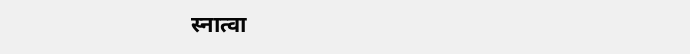स्नात्वा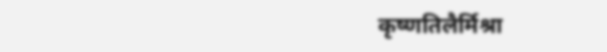कृष्णतिलैर्मिश्रा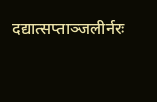दद्यात्सप्ताञ्जलीर्नरः